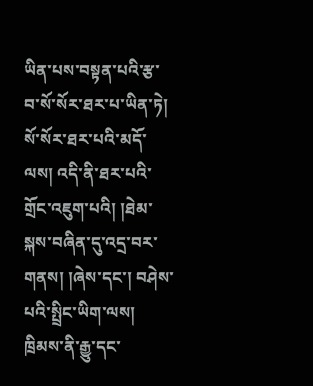ཡིན་པས་བསྟན་པའི་རྩ་བ་སོ་སོར་ཐར་པ་ཡིན་ཏེ། སོ་སོར་ཐར་པའི་མདོ་ལས། འདི་ནི་ཐར་པའི་གྲོང་འཇུག་པའི། །ཐེམ་སྐས་བཞིན་དུ་འདྲ་བར་གནས། །ཞེས་དང་། བཤེས་པའི་སྤྲིང་ཡིག་ལས། ཁྲིམས་ནི་རྒྱུ་དང་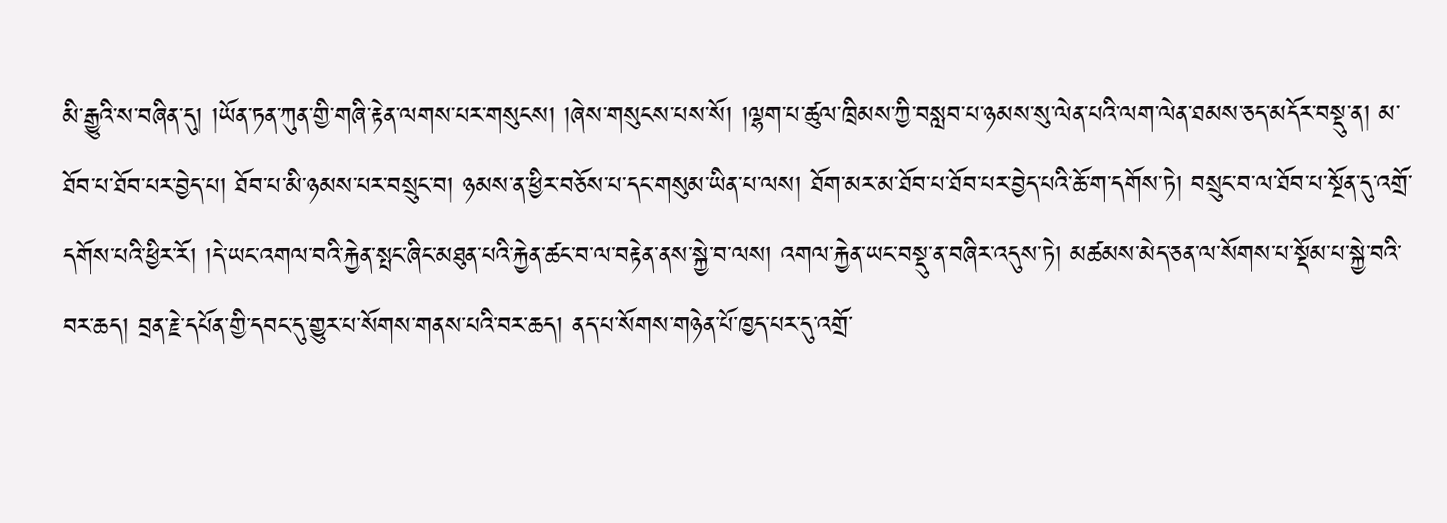མི་རྒྱུའི་ས་བཞིན་དུ། །ཡོན་ཏན་ཀུན་གྱི་གཞི་རྟེན་ལགས་པར་གསུངས། །ཞེས་གསུངས་པས་སོ། །ལྷག་པ་ཚུལ་ཁྲིམས་ཀྱི་བསླབ་པ་ཉམས་སུ་ལེན་པའི་ལག་ལེན་ཐམས་ཅད་མདོར་བསྡུ་ན། མ་ཐོབ་པ་ཐོབ་པར་བྱེད་པ། ཐོབ་པ་མི་ཉམས་པར་བསྲུང་བ། ཉམས་ན་ཕྱིར་བཅོས་པ་དང་གསུམ་ཡིན་པ་ལས། ཐོག་མར་མ་ཐོབ་པ་ཐོབ་པར་བྱེད་པའི་ཆོ་ག་དགོས་ཏེ། བསྲུང་བ་ལ་ཐོབ་པ་སྔོན་དུ་འགྲོ་དགོས་པའི་ཕྱིར་རོ། །དེ་ཡང་འགལ་བའི་རྐྱེན་སྤང་ཞིང་མཐུན་པའི་རྐྱེན་ཚང་བ་ལ་བརྟེན་ནས་སྐྱེ་བ་ལས། འགལ་རྐྱེན་ཡང་བསྡུ་ན་བཞིར་འདུས་ཏེ། མཚམས་མེད་ཅན་ལ་སོགས་པ་སྡོམ་པ་སྐྱེ་བའི་བར་ཆད། བྲན་རྗེ་དཔོན་གྱི་དབང་དུ་གྱུར་པ་སོགས་གནས་པའི་བར་ཆད། ནད་པ་སོགས་གཉེན་པོ་ཁྱད་པར་དུ་འགྲོ་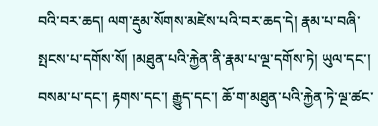བའི་བར་ཆད། ལག་རྡུམ་སོགས་མཛེས་པའི་བར་ཆད་དེ། རྣམ་པ་བཞི་སྤངས་པ་དགོས་སོ། །མཐུན་པའི་རྐྱེན་ནི་རྣམ་པ་ལྔ་དགོས་ཏེ། ཡུལ་དང་། བསམ་པ་དང་། རྟགས་དང་། རྒྱུད་དང་། ཆོ་ག་མཐུན་པའི་རྐྱེན་ཏེ་ལྔ་ཚང་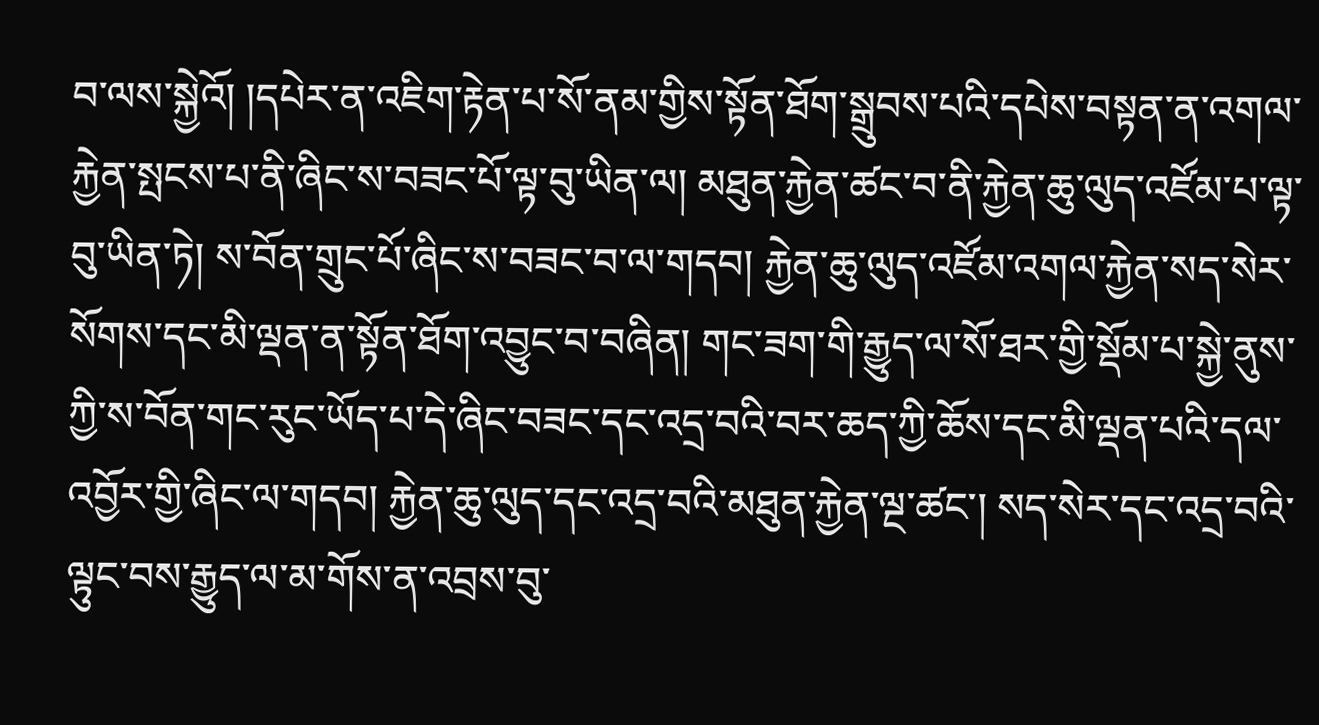བ་ལས་སྐྱེའོ། །དཔེར་ན་འཇིག་རྟེན་པ་སོ་ནམ་གྱིས་སྟོན་ཐོག་སྒྲུབས་པའི་དཔེས་བསྟན་ན་འགལ་རྐྱེན་སྤངས་པ་ནི་ཞིང་ས་བཟང་པོ་ལྟ་བུ་ཡིན་ལ། མཐུན་རྐྱེན་ཚང་བ་ནི་རྐྱེན་ཆུ་ལུད་འཛོམ་པ་ལྟ་བུ་ཡིན་ཏེ། ས་བོན་གྲུང་པོ་ཞིང་ས་བཟང་བ་ལ་གདབ། རྐྱེན་ཆུ་ལུད་འཛོམ་འགལ་རྐྱེན་སད་སེར་སོགས་དང་མི་ལྡན་ན་སྟོན་ཐོག་འབྱུང་བ་བཞིན། གང་ཟག་གི་རྒྱུད་ལ་སོ་ཐར་གྱི་སྡོམ་པ་སྐྱེ་ནུས་ཀྱི་ས་བོན་གང་རུང་ཡོད་པ་དེ་ཞིང་བཟང་དང་འདྲ་བའི་བར་ཆད་ཀྱི་ཆོས་དང་མི་ལྡན་པའི་དལ་འབྱོར་གྱི་ཞིང་ལ་གདབ། རྐྱེན་ཆུ་ལུད་དང་འདྲ་བའི་མཐུན་རྐྱེན་ལྔ་ཚང་། སད་སེར་དང་འདྲ་བའི་ལྟུང་བས་རྒྱུད་ལ་མ་གོས་ན་འབྲས་བུ་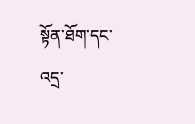སྟོན་ཐོག་དང་འདྲ་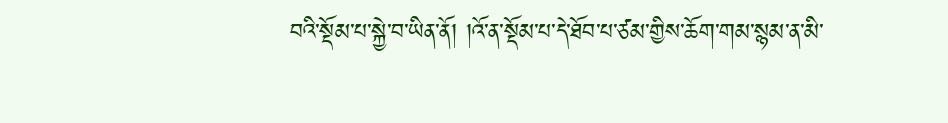བའི་སྡོམ་པ་སྐྱེ་བ་ཡིན་ནོ། །འོ་ན་སྡོམ་པ་དེ་ཐོབ་པ་ཙམ་གྱིས་ཆོག་གམ་སྙམ་ན་མི་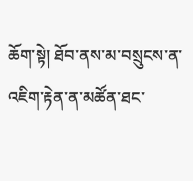ཆོག་སྟེ། ཐོབ་ནས་མ་བསྲུངས་ན་འཇིག་རྟེན་ན་མཚོན་ཐང་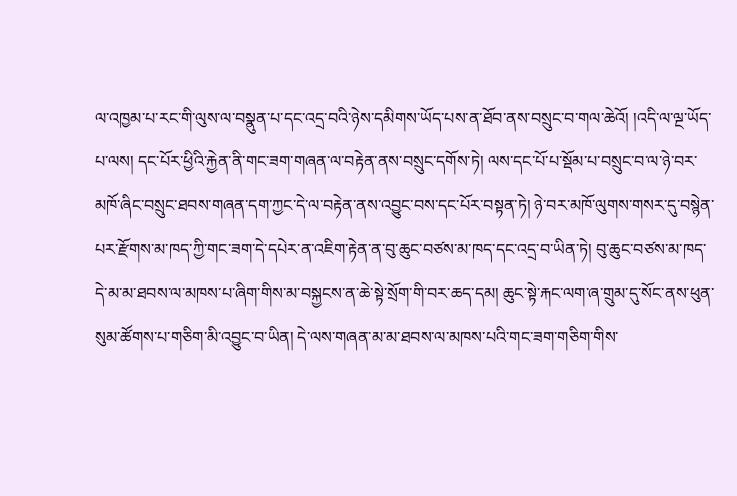ལ་འཁྱམ་པ་རང་གི་ལུས་ལ་བསྣུན་པ་དང་འདྲ་བའི་ཉེས་དམིགས་ཡོད་པས་ན་ཐོབ་ནས་བསྲུང་བ་གལ་ཆེའོ། །འདི་ལ་ལྔ་ཡོད་པ་ལས། དང་པོར་ཕྱིའི་རྐྱེན་ནི་གང་ཟག་གཞན་ལ་བརྟེན་ནས་བསྲུང་དགོས་ཏེ། ལས་དང་པོ་པ་སྡོམ་པ་བསྲུང་བ་ལ་ཉེ་བར་མཁོ་ཞིང་བསྲུང་ཐབས་གཞན་དག་ཀྱང་དེ་ལ་བརྟེན་ནས་འབྱུང་བས་དང་པོར་བསྟན་ཏེ། ཉེ་བར་མཁོ་ལུགས་གསར་དུ་བསྙེན་པར་རྫོགས་མ་ཁད་ཀྱི་གང་ཟག་དེ་དཔེར་ན་འཇིག་རྟེན་ན་བུ་ཆུང་བཙས་མ་ཁད་དང་འདྲ་བ་ཡིན་ཏེ། བུ་ཆུང་བཙས་མ་ཁད་དེ་མ་མ་ཐབས་ལ་མཁས་པ་ཞིག་གིས་མ་བསྐྱངས་ན་ཆེ་སྟེ་སྲོག་གི་བར་ཆད་དམ། ཆུང་སྟེ་རྐང་ལག་ཞ་གྲུམ་དུ་སོང་ནས་ཕུན་སུམ་ཚོགས་པ་གཅིག་མི་འབྱུང་བ་ཡིན། དེ་ལས་གཞན་མ་མ་ཐབས་ལ་མཁས་པའི་གང་ཟག་གཅིག་གིས་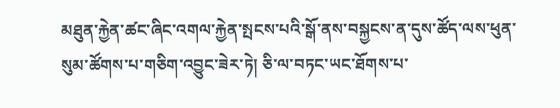མཐུན་རྐྱེན་ཚང་ཞིང་འགལ་རྐྱེན་སྤངས་པའི་སྒོ་ནས་བསྐྱངས་ན་དུས་ཚོད་ལས་ཕུན་སུམ་ཚོགས་པ་གཅིག་འབྱུང་ཟེར་ཏེ། ཅི་ལ་བཏང་ཡང་ཐོགས་པ་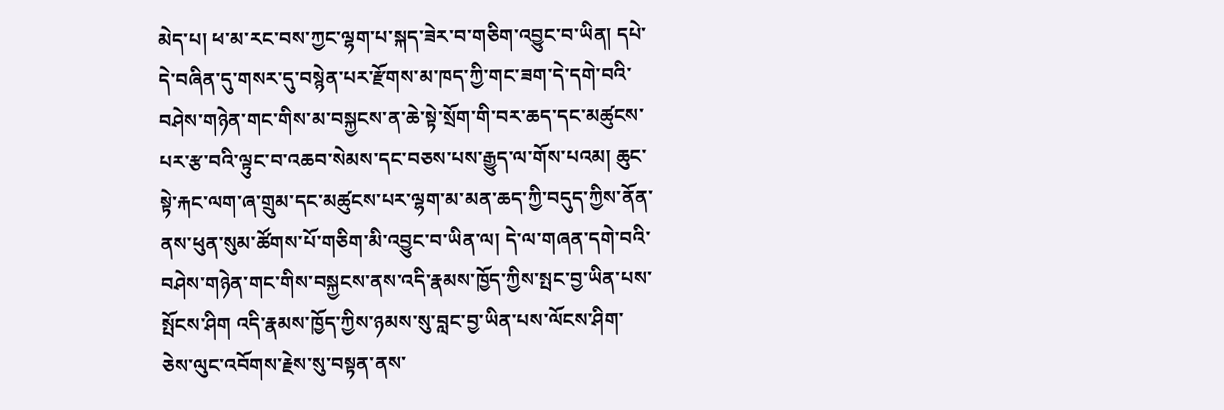མེད་པ། ཕ་མ་རང་བས་ཀྱང་ལྷག་པ་སྐད་ཟེར་བ་གཅིག་འབྱུང་བ་ཡིན། དཔེ་དེ་བཞིན་དུ་གསར་དུ་བསྙེན་པར་རྫོགས་མ་ཁད་ཀྱི་གང་ཟག་དེ་དགེ་བའི་བཤེས་གཉེན་གང་གིས་མ་བསྐྱངས་ན་ཆེ་སྟེ་སྲོག་གི་བར་ཆད་དང་མཚུངས་པར་རྩ་བའི་ལྟུང་བ་འཆབ་སེམས་དང་བཅས་པས་རྒྱུད་ལ་གོས་པའམ། ཆུང་སྟེ་རྐང་ལག་ཞ་གྲུམ་དང་མཚུངས་པར་ལྷག་མ་མན་ཆད་ཀྱི་བདུད་ཀྱིས་ནོན་ནས་ཕུན་སུམ་ཚོགས་པོ་གཅིག་མི་འབྱུང་བ་ཡིན་ལ། དེ་ལ་གཞན་དགེ་བའི་བཤེས་གཉེན་གང་གིས་བསྐྱངས་ནས་འདི་རྣམས་ཁྱོད་ཀྱིས་སྤང་བྱ་ཡིན་པས་སྤོངས་ཤིག འདི་རྣམས་ཁྱོད་ཀྱིས་ཉམས་སུ་བླང་བྱ་ཡིན་པས་ལོངས་ཤིག་ཅེས་ལུང་འབོགས་རྗེས་སུ་བསྟན་ནས་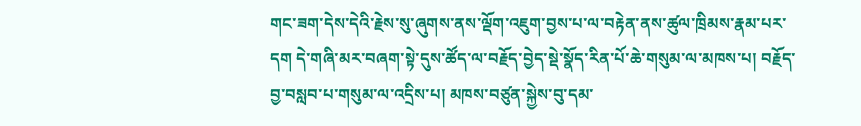གང་ཟག་དེས་དེའི་རྗེས་སུ་ཞུགས་ནས་ལྡོག་འཇུག་བྱས་པ་ལ་བརྟེན་ནས་ཚུལ་ཁྲིམས་རྣམ་པར་དག དེ་གཞི་མར་བཞག་སྟེ་དུས་ཚོད་ལ་བརྗོད་བྱེད་སྡེ་སྣོད་རིན་པོ་ཆེ་གསུམ་ལ་མཁས་པ། བརྗོད་བྱ་བསླབ་པ་གསུམ་ལ་འདྲིས་པ། མཁས་བཙུན་སྐྱེས་བུ་དམ་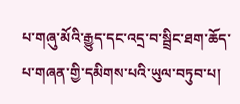པ་གཞུ་མོའི་རྒྱུད་དང་འདྲ་བ་སྦྲིང་ཐག་ཆོད་པ་གཞན་གྱི་དམིགས་པའི་ཡུལ་བཏུབ་པ།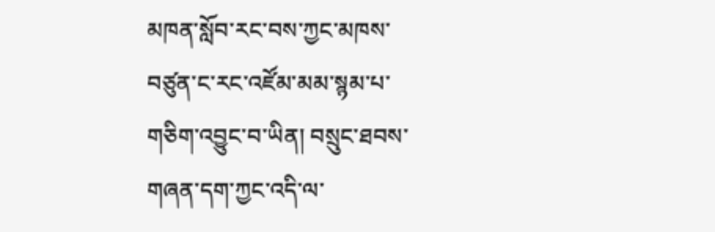མཁན་སློབ་རང་བས་ཀྱང་མཁས་བཙུན་ང་རང་འཛོམ་མམ་སྙམ་པ་གཅིག་འབྱུང་བ་ཡིན། བསྲུང་ཐབས་གཞན་དག་ཀྱང་འདི་ལ་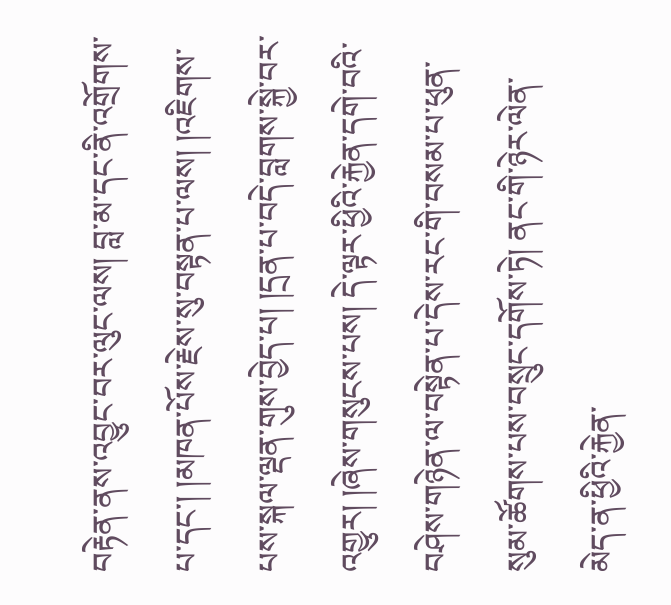བརྟེན་ནས་འབྱུང་བར་ལུང་ལས། བླ་མ་དང་ནི་འགྲོགས་པ་དང་། །མཁན་པོས་རྗེས་སུ་བསྟན་པ་ལས། །འཇིགས་པས་སྐལ་ལྡན་གུས་བྱེད་པ། །དྲན་པ་བདེ་བླགས་སྐྱེ་བར་འགྱུར། །ཞེས་གསུངས་པས། དེ་ལྟར་ཕྱིའི་རྐྱེན་དགེ་བའི་བཤེས་གཉེན་ལ་བསྟེན་པ་དེས་རང་གི་བསམ་པ་ཕུན་སུམ་ཚོགས་པས་བསྲུང་དགོས་ཏེ། ནང་གི་ཉེར་ལེན་མེད་ན་ཕྱིའི་རྐྱེན་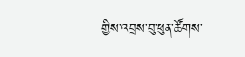གྱིས་འབྲས་བུ་ཕུན་ཚོགས་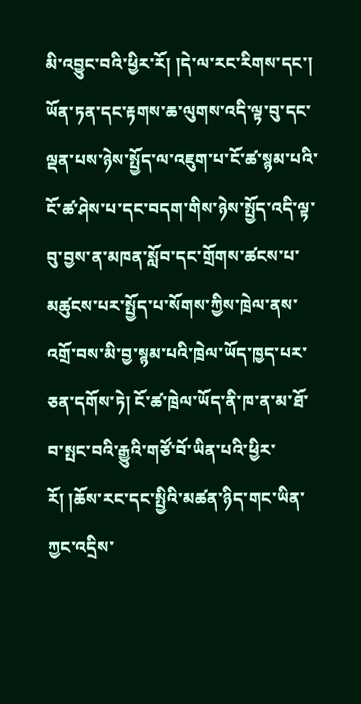མི་འབྱུང་བའི་ཕྱིར་རོ། །དེ་ལ་རང་རིགས་དང་། ཡོན་ཏན་དང་རྟགས་ཆ་ལུགས་འདི་ལྟ་བུ་དང་ལྡན་པས་ཉེས་སྤྱོད་ལ་འཇུག་པ་ངོ་ཚ་སྙམ་པའི་ངོ་ཚ་ཤེས་པ་དང་བདག་གིས་ཉེས་སྤྱོད་འདི་ལྟ་བུ་བྱས་ན་མཁན་སློབ་དང་གྲོགས་ཚངས་པ་མཚུངས་པར་སྤྱོད་པ་སོགས་ཀྱིས་ཁྲེལ་ནས་འགྲོ་བས་མི་བྱ་སྙམ་པའི་ཁྲེལ་ཡོད་ཁྱད་པར་ཅན་དགོས་ཏེ། ངོ་ཚ་ཁྲེལ་ཡོད་ནི་ཁ་ན་མ་ཐོ་བ་སྤང་བའི་རྒྱུའི་གཙོ་བོ་ཡིན་པའི་ཕྱིར་རོ། །ཆོས་རང་དང་སྤྱིའི་མཚན་ཉིད་གང་ཡིན་ཀྱང་འདྲིས་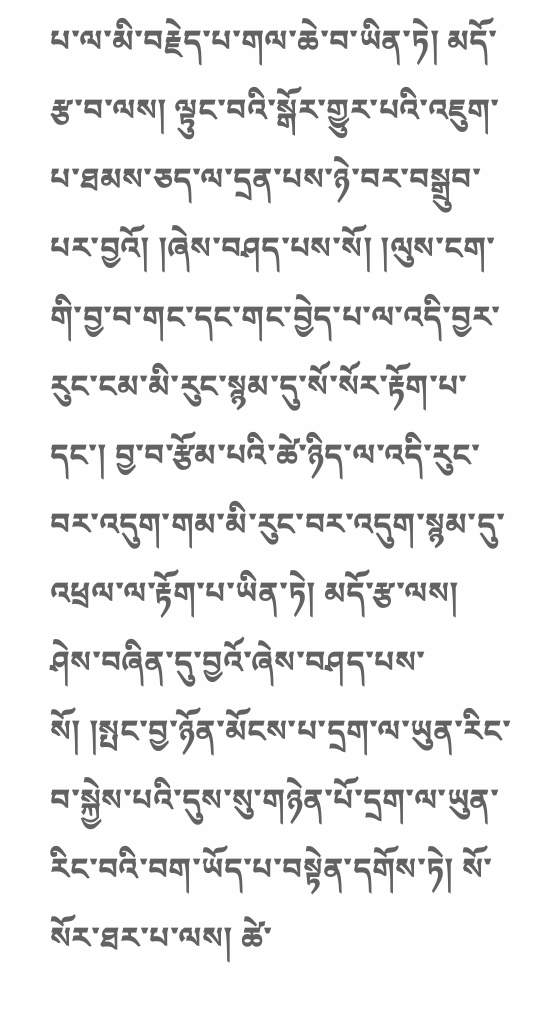པ་ལ་མི་བརྗེད་པ་གལ་ཆེ་བ་ཡིན་ཏེ། མདོ་རྩ་བ་ལས། ལྟུང་བའི་སྒོར་གྱུར་པའི་འཇུག་པ་ཐམས་ཅད་ལ་དྲན་པས་ཉེ་བར་བསྒྲུབ་པར་བྱའོ། །ཞེས་བཤད་པས་སོ། །ལུས་ངག་གི་བྱ་བ་གང་དང་གང་བྱེད་པ་ལ་འདི་བྱར་རུང་ངམ་མི་རུང་སྙམ་དུ་སོ་སོར་རྟོག་པ་དང་། བྱ་བ་རྩོམ་པའི་ཚེ་ཉིད་ལ་འདི་རུང་བར་འདུག་གམ་མི་རུང་བར་འདུག་སྙམ་དུ་འཕྲལ་ལ་རྟོག་པ་ཡིན་ཏེ། མདོ་རྩ་ལས། ཤེས་བཞིན་དུ་བྱའོ་ཞེས་བཤད་པས་སོ། །སྤང་བྱ་ཉོན་མོངས་པ་དྲག་ལ་ཡུན་རིང་བ་སྐྱེས་པའི་དུས་སུ་གཉེན་པོ་དྲག་ལ་ཡུན་རིང་བའི་བག་ཡོད་པ་བསྟེན་དགོས་ཏེ། སོ་སོར་ཐར་པ་ལས། ཚེ་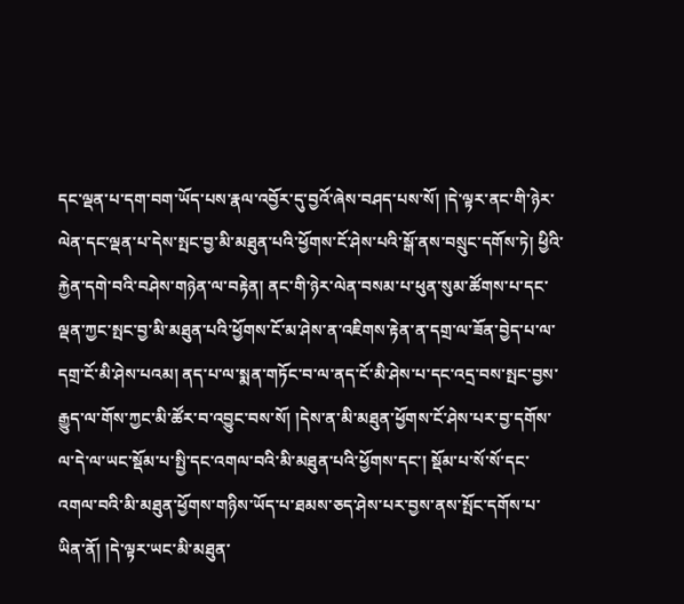དང་ལྡན་པ་དག་བག་ཡོད་པས་རྣལ་འབྱོར་དུ་བྱའོ་ཞེས་བཤད་པས་སོ། །དེ་ལྟར་ནང་གི་ཉེར་ལེན་དང་ལྡན་པ་དེས་སྤང་བྱ་མི་མཐུན་པའི་ཕྱོགས་ངོ་ཤེས་པའི་སྒོ་ནས་བསྲུང་དགོས་ཏེ། ཕྱིའི་རྐྱེན་དགེ་བའི་བཤེས་གཉེན་ལ་བརྟེན། ནང་གི་ཉེར་ལེན་བསམ་པ་ཕུན་སུམ་ཚོགས་པ་དང་ལྡན་ཀྱང་སྤང་བྱ་མི་མཐུན་པའི་ཕྱོགས་ངོ་མ་ཤེས་ན་འཇིགས་རྟེན་ན་དགྲ་ལ་ཟོན་བྱེད་པ་ལ་དགྲ་ངོ་མི་ཤེས་པའམ། ནད་པ་ལ་སྨན་གཏོང་བ་ལ་ནད་ངོ་མི་ཤེས་པ་དང་འདྲ་བས་སྤང་བྱས་རྒྱུད་ལ་གོས་ཀྱང་མི་ཚོར་བ་འབྱུང་བས་སོ། །དེས་ན་མི་མཐུན་ཕྱོགས་ངོ་ཤེས་པར་བྱ་དགོས་ལ་དེ་ལ་ཡང་སྡོམ་པ་སྤྱི་དང་འགལ་བའི་མི་མཐུན་པའི་ཕྱོགས་དང་། སྡོམ་པ་སོ་སོ་དང་འགལ་བའི་མི་མཐུན་ཕྱོགས་གཉིས་ཡོད་པ་ཐམས་ཅད་ཤེས་པར་བྱས་ནས་སྤོང་དགོས་པ་ཡིན་ནོ། །དེ་ལྟར་ཡང་མི་མཐུན་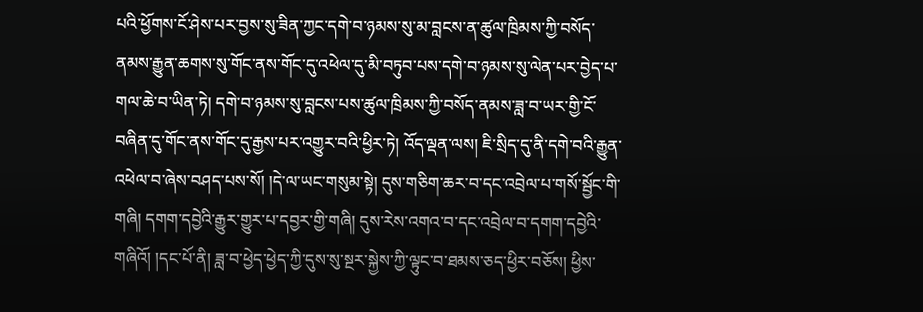པའི་ཕྱོགས་ངོ་ཤེས་པར་བྱས་སུ་ཟིན་ཀྱང་དགེ་བ་ཉམས་སུ་མ་བླངས་ན་ཚུལ་ཁྲིམས་ཀྱི་བསོད་ནམས་རྒྱུན་ཆགས་སུ་གོང་ནས་གོང་དུ་འཕེལ་དུ་མི་བཏུབ་པས་དགེ་བ་ཉམས་སུ་ལེན་པར་བྱེད་པ་གལ་ཆེ་བ་ཡིན་ཏེ། དགེ་བ་ཉམས་སུ་བླངས་པས་ཚུལ་ཁྲིམས་ཀྱི་བསོད་ནམས་ཟླ་བ་ཡར་གྱི་ངོ་བཞིན་དུ་གོང་ནས་གོང་དུ་རྒྱས་པར་འགྱུར་བའི་ཕྱིར་ཏེ། འོད་ལྡན་ལས། ཇི་སྲིད་དུ་ནི་དགེ་བའི་རྒྱུན་འཕེལ་བ་ཞེས་བཤད་པས་སོ། །དེ་ལ་ཡང་གསུམ་སྟེ། དུས་གཅིག་ཆར་བ་དང་འབྲེལ་པ་གསོ་སྦྱོང་གི་གཞི། དགག་དབྱེའི་རྒྱུར་གྱུར་པ་དབྱར་གྱི་གཞི། དུས་རེས་འགའ་བ་དང་འབྲེལ་བ་དགག་དབྱེའི་གཞིའོ། །དང་པོ་ནི། ཟླ་བ་ཕྱེད་ཕྱེད་ཀྱི་དུས་སུ་སྔར་སྐྱེས་ཀྱི་ལྟུང་བ་ཐམས་ཅད་ཕྱིར་བཅོས། ཕྱིས་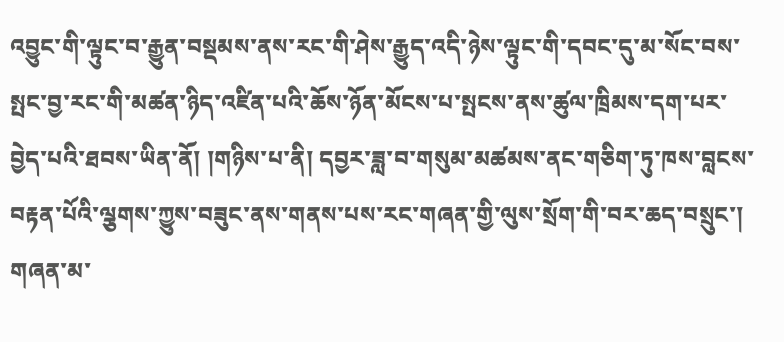འབྱུང་གི་ལྟུང་བ་རྒྱུན་བསྡམས་ནས་རང་གི་ཤེས་རྒྱུད་འདི་ཉེས་ལྟུང་གི་དབང་དུ་མ་སོང་བས་སྤང་བྱ་རང་གི་མཚན་ཉིད་འཛིན་པའི་ཆོས་ཉོན་མོངས་པ་སྤངས་ནས་ཚུལ་ཁྲིམས་དག་པར་བྱེད་པའི་ཐབས་ཡིན་ནོ། །གཉིས་པ་ནི། དབྱར་ཟླ་བ་གསུམ་མཚམས་ནང་གཅིག་ཏུ་ཁས་བླངས་བརྟན་པོའི་ལྕགས་ཀྱུས་བཟུང་ནས་གནས་པས་རང་གཞན་གྱི་ལུས་སྲོག་གི་བར་ཆད་བསྲུང་། གཞན་མ་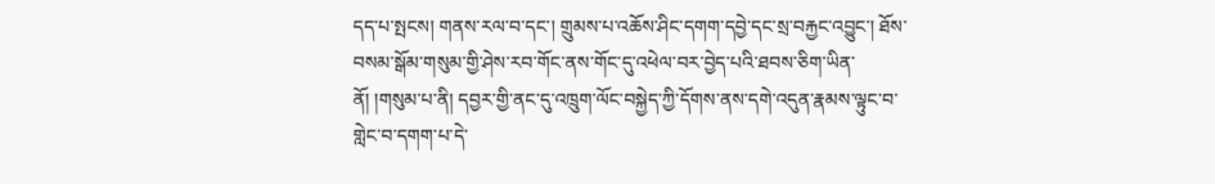དད་པ་སྤངས། གནས་རལ་བ་དང་། གྲུམས་པ་འཆོས་ཤིང་དགག་དབྱེ་དང་སྲ་བརྐྱང་འབྱུང་། ཐོས་བསམ་སྒོམ་གསུམ་གྱི་ཤེས་རབ་གོང་ནས་གོང་དུ་འཕེལ་བར་བྱེད་པའི་ཐབས་ཅིག་ཡིན་ནོ། །གསུམ་པ་ནི། དབྱར་གྱི་ནང་དུ་འཁྲུག་ལོང་བསྐྱེད་ཀྱི་དོགས་ནས་དགེ་འདུན་རྣམས་ལྟུང་བ་གླེང་བ་དགག་པ་དེ་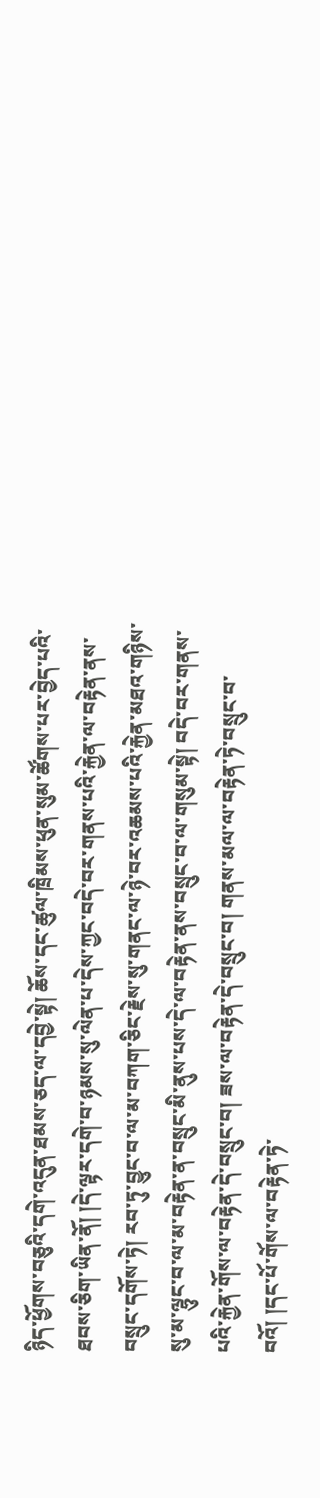ཉིད་ཕྱོགས་བཅུའི་དགེ་འདུན་ཐམས་ཅད་ལ་དབྱེ་སྟེ། ཆོས་དང་ཚུལ་ཁྲིམས་ཕུན་སུམ་ཚོགས་པར་བྱེད་པའི་ཐབས་ཅིག་ཡིན་ནོ། །དེ་ལྟར་དགེ་བ་ཉམས་སུ་ལེན་པ་དེས་ཀྱང་བདེ་བར་གནས་པའི་རྐྱེན་ལ་བརྟེན་ནས་བསྲུང་དགོས་ཏེ། རབ་ཏུ་བྱུང་བ་ལ་མ་བཀག་ཅིང་རྗེས་སུ་གནང་ལ་ཉེ་བར་འཆམས་པའི་རྐྱེན་མཐའ་གཉིས་སུ་མ་ལྷུང་བ་ལ་མ་བརྟེན་ན་བསྲུང་མི་ནུས་པས་དེ་ལ་བརྟེན་ནས་བསྲུང་བ་ལ་གསུམ་སྟེ། བདེ་བར་གནས་པའི་རྐྱེན་གོས་ལ་བརྟེན་དེ་བསྲུང་བ། ཟས་ལ་བརྟེན་དེ་བསྲུང་བ། གནས་མལ་ལ་བརྟེན་ཏེ་བསྲུང་བ་བའོ། །དང་པོ་གོས་ལ་བརྟེན་ཏེ་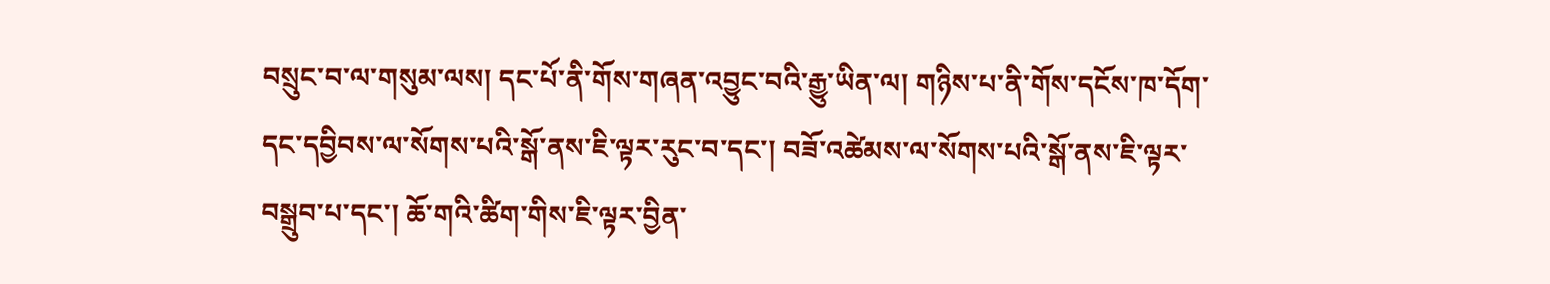བསྲུང་བ་ལ་གསུམ་ལས། དང་པོ་ནི་གོས་གཞན་འབྱུང་བའི་རྒྱུ་ཡིན་ལ། གཉིས་པ་ནི་གོས་དངོས་ཁ་དོག་དང་དབྱིབས་ལ་སོགས་པའི་སྒོ་ནས་ཇི་ལྟར་རུང་བ་དང་། བཟོ་འཚེམས་ལ་སོགས་པའི་སྒོ་ནས་ཇི་ལྟར་བསྒྲུབ་པ་དང་། ཆོ་གའི་ཚིག་གིས་ཇི་ལྟར་བྱིན་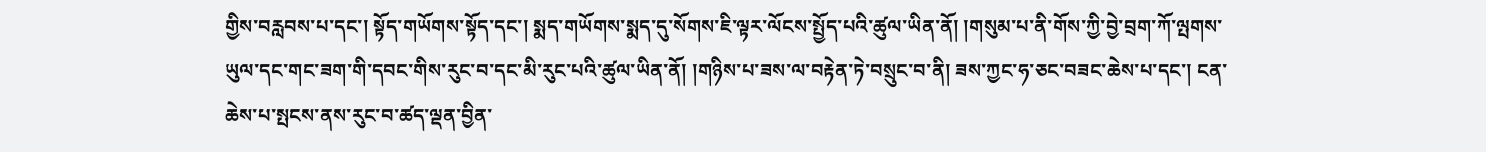གྱིས་བརླབས་པ་དང་། སྟོད་གཡོགས་སྟོད་དང་། སྨད་གཡོགས་སྨད་དུ་སོགས་ཇི་ལྟར་ལོངས་སྤྱོད་པའི་ཚུལ་ཡིན་ནོ། །གསུམ་པ་ནི་གོས་ཀྱི་བྱེ་བྲག་ཀོ་ལྤགས་ཡུལ་དང་གང་ཟག་གི་དབང་གིས་རུང་བ་དང་མི་རུང་པའི་ཚུལ་ཡིན་ནོ། །གཉིས་པ་ཟས་ལ་བརྟེན་ཏེ་བསྲུང་བ་ནི། ཟས་ཀྱང་ཧ་ཅང་བཟང་ཆེས་པ་དང་། ངན་ཆེས་པ་སྤངས་ནས་རུང་བ་ཚད་ལྡན་བྱིན་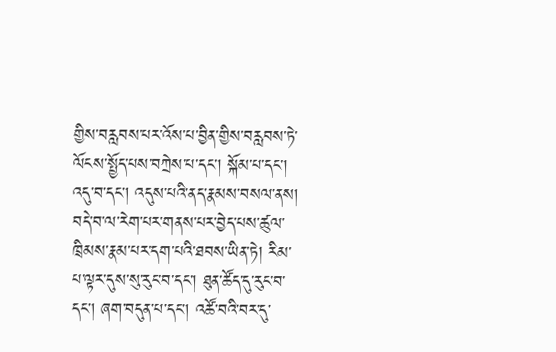གྱིས་བརླབས་པར་འོས་པ་བྱིན་གྱིས་བརླབས་ཏེ་ལོངས་སྤྱོད་པས་བཀྲེས་པ་དང་། སྐོམ་པ་དང་། འདུ་བ་དང་། འདུས་པའི་ནད་རྣམས་བསལ་ནས། བདེ་བ་ལ་རེག་པར་གནས་པར་བྱེད་པས་ཚུལ་ཁྲིམས་རྣམ་པར་དག་པའི་ཐབས་ཡིན་ཏེ། རིམ་པ་ལྟར་དུས་སུ་རུང་བ་དང་། ཐུན་ཚོད་དུ་རུང་བ་དང་། ཞག་བདུན་པ་དང་། འཚོ་བའི་བར་དུ་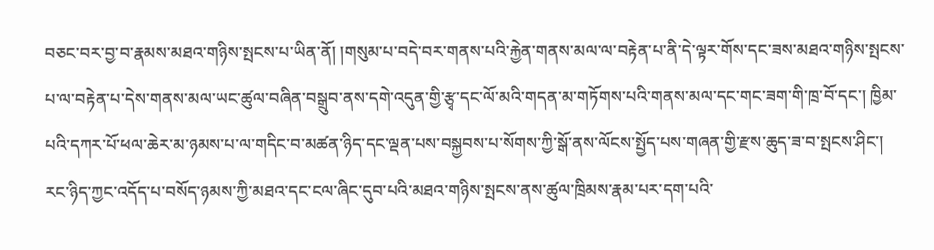བཅང་བར་བྱ་བ་རྣམས་མཐའ་གཉིས་སྤངས་པ་ཡིན་ནོ། །གསུམ་པ་བདེ་བར་གནས་པའི་རྐྱེན་གནས་མལ་ལ་བརྟེན་པ་ནི་དེ་ལྟར་གོས་དང་ཟས་མཐའ་གཉིས་སྤངས་པ་ལ་བརྟེན་པ་དེས་གནས་མལ་ཡང་ཚུལ་བཞིན་བསྒྲུབ་ནས་དགེ་འདུན་གྱི་རྩྭ་དང་ལོ་མའི་གདན་མ་གཏོགས་པའི་གནས་མལ་དང་གང་ཟག་གི་ཁྲ་བོ་དང་། ཁྱིམ་པའི་དཀར་པོ་ཕལ་ཆེར་མ་ཉམས་པ་ལ་གདིང་བ་མཚན་ཉིད་དང་ལྡན་པས་བསྐྱབས་པ་སོགས་ཀྱི་སྒོ་ནས་ལོངས་སྤྱོད་པས་གཞན་གྱི་རྫས་ཆུད་ཟ་བ་སྤངས་ཤིང་། རང་ཉིད་ཀྱང་འདོད་པ་བསོད་ཉམས་ཀྱི་མཐའ་དང་ངལ་ཞིང་དུབ་པའི་མཐའ་གཉིས་སྤངས་ནས་ཚུལ་ཁྲིམས་རྣམ་པར་དག་པའི་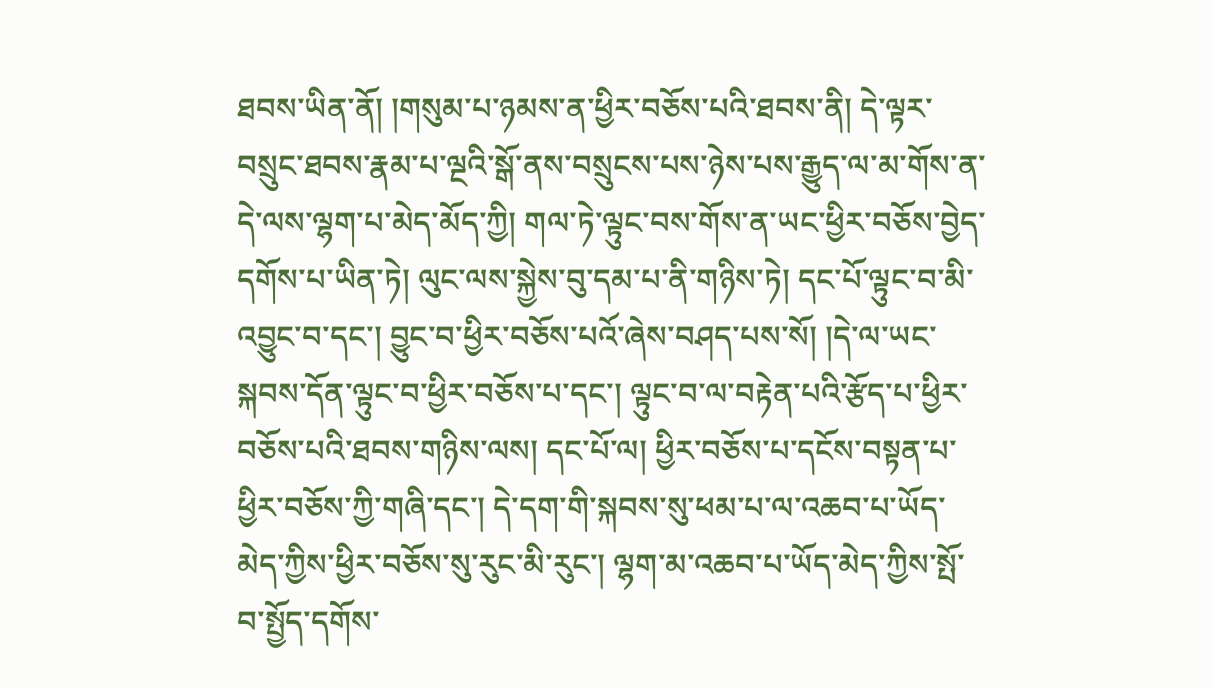ཐབས་ཡིན་ནོ། །གསུམ་པ་ཉམས་ན་ཕྱིར་བཅོས་པའི་ཐབས་ནི། དེ་ལྟར་བསྲུང་ཐབས་རྣམ་པ་ལྔའི་སྒོ་ནས་བསྲུངས་པས་ཉེས་པས་རྒྱུད་ལ་མ་གོས་ན་དེ་ལས་ལྷག་པ་མེད་མོད་ཀྱི། གལ་ཏེ་ལྟུང་བས་གོས་ན་ཡང་ཕྱིར་བཅོས་བྱེད་དགོས་པ་ཡིན་ཏེ། ལུང་ལས་སྐྱེས་བུ་དམ་པ་ནི་གཉིས་ཏེ། དང་པོ་ལྟུང་བ་མི་འབྱུང་བ་དང་། བྱུང་བ་ཕྱིར་བཅོས་པའོ་ཞེས་བཤད་པས་སོ། །དེ་ལ་ཡང་སྐབས་དོན་ལྟུང་བ་ཕྱིར་བཅོས་པ་དང་། ལྟུང་བ་ལ་བརྟེན་པའི་རྩོད་པ་ཕྱིར་བཅོས་པའི་ཐབས་གཉིས་ལས། དང་པོ་ལ། ཕྱིར་བཅོས་པ་དངོས་བསྟན་པ་ཕྱིར་བཅོས་ཀྱི་གཞི་དང་། དེ་དག་གི་སྐབས་སུ་ཕམ་པ་ལ་འཆབ་པ་ཡོད་མེད་ཀྱིས་ཕྱིར་བཅོས་སུ་རུང་མི་རུང་། ལྷག་མ་འཆབ་པ་ཡོད་མེད་ཀྱིས་སྤོ་བ་སྤྱོད་དགོས་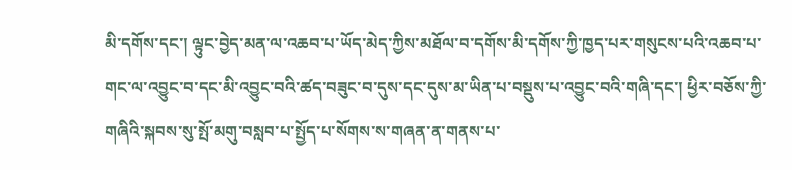མི་དགོས་དང་། ལྟུང་བྱེད་མན་ལ་འཆབ་པ་ཡོད་མེད་ཀྱིས་མཐོལ་བ་དགོས་མི་དགོས་ཀྱི་ཁྱད་པར་གསུངས་པའི་འཆབ་པ་གང་ལ་འབྱུང་བ་དང་མི་འབྱུང་བའི་ཚད་བཟུང་བ་དུས་དང་དུས་མ་ཡིན་པ་བསྡུས་པ་འབྱུང་བའི་གཞི་དང་། ཕྱིར་བཅོས་ཀྱི་གཞིའི་སྐབས་སུ་སྤོ་མགུ་བསླབ་པ་སྤྱོད་པ་སོགས་ས་གཞན་ན་གནས་པ་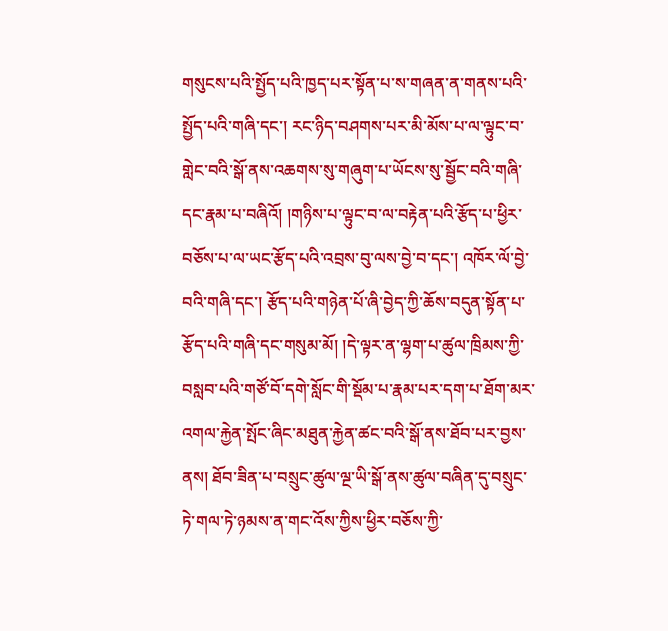གསུངས་པའི་སྤྱོད་པའི་ཁྱད་པར་སྟོན་པ་ས་གཞན་ན་གནས་པའི་སྤྱོད་པའི་གཞི་དང་། རང་ཉིད་བཤགས་པར་མི་མོས་པ་ལ་ལྟུང་བ་གླེང་བའི་སྒོ་ནས་འཆགས་སུ་གཞུག་པ་ཡོངས་སུ་སྦྱོང་བའི་གཞི་དང་རྣམ་པ་བཞིའོ། །གཉིས་པ་ལྟུང་བ་ལ་བརྟེན་པའི་རྩོད་པ་ཕྱིར་བཅོས་པ་ལ་ཡང་རྩོད་པའི་འབྲས་བུ་ལས་བྱེ་བ་དང་། འཁོར་ལོ་བྱེ་བའི་གཞི་དང་། རྩོད་པའི་གཉེན་པོ་ཞི་བྱེད་ཀྱི་ཆོས་བདུན་སྟོན་པ་རྩོད་པའི་གཞི་དང་གསུམ་མོ། །དེ་ལྟར་ན་ལྷག་པ་ཚུལ་ཁྲིམས་ཀྱི་བསླབ་པའི་གཙོ་བོ་དགེ་སློང་གི་སྡོམ་པ་རྣམ་པར་དག་པ་ཐོག་མར་འགལ་རྐྱེན་སྤོང་ཞིང་མཐུན་རྐྱེན་ཚང་བའི་སྒོ་ནས་ཐོབ་པར་བྱས་ནས། ཐོབ་ཟིན་པ་བསྲུང་ཚུལ་ལྔ་ཡི་སྒོ་ནས་ཚུལ་བཞིན་དུ་བསྲུང་ཏེ་གལ་ཏེ་ཉམས་ན་གང་འོས་ཀྱིས་ཕྱིར་བཅོས་ཀྱི་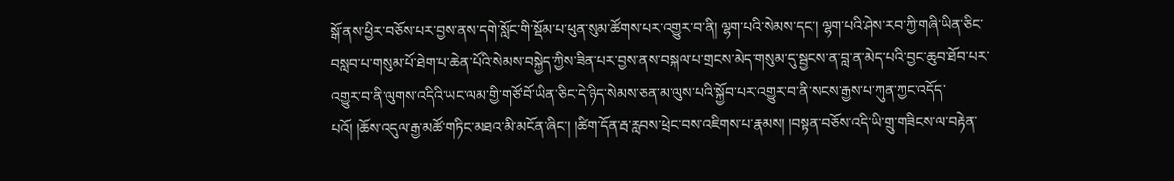སྒོ་ནས་ཕྱིར་བཅོས་པར་བྱས་ནས་དགེ་སློང་གི་སྡོམ་པ་ཕུན་སུམ་ཚོགས་པར་འགྱུར་བ་ནི། ལྷག་པའི་སེམས་དང་། ལྷག་པའི་ཤེས་རབ་ཀྱི་གཞི་ཡིན་ཅིང་བསླབ་པ་གསུམ་པོ་ཐེག་པ་ཆེན་པོའི་སེམས་བསྐྱེད་ཀྱིས་ཟིན་པར་བྱས་ནས་བསྐལ་པ་གྲངས་མེད་གསུམ་དུ་སྦྱངས་ན་བླ་ན་མེད་པའི་བྱང་ཆུབ་ཐོབ་པར་འགྱུར་བ་ནི་ལུགས་འདིའི་ཡང་ལམ་གྱི་གཙོ་བོ་ཡིན་ཅིང་དེ་ཉིད་སེམས་ཅན་མ་ལུས་པའི་སྐྱོབ་པར་འགྱུར་བ་ནི་སངས་རྒྱས་པ་ཀུན་ཀྱང་འདོད་པའོ། །ཆོས་འདུལ་རྒྱ་མཚོ་གཏིང་མཐའ་མི་མངོན་ཞིང་། །ཚིག་དོན་རྦ་རླབས་ཕྲེང་བས་འཇིགས་པ་རྣམས། །བསྟན་བཅོས་འདི་ཡི་གྲུ་གཟིངས་ལ་བརྟེན་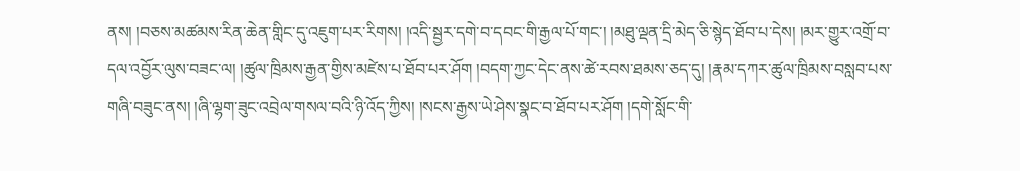ནས། །བཅས་མཚམས་རིན་ཆེན་གླིང་དུ་འཇུག་པར་རིགས། །འདི་སྦྱར་དགེ་བ་དབང་གི་རྒྱལ་པོ་གང་། །མཐུ་ལྡན་དྲི་མེད་ཅི་སྙེད་ཐོབ་པ་དེས། །མར་གྱུར་འགྲོ་བ་དལ་འབྱོར་ལུས་བཟང་ལ། །ཚུལ་ཁྲིམས་རྒྱན་གྱིས་མཛེས་པ་ཐོབ་པར་ཤོག །བདག་ཀྱང་དེང་ནས་ཚེ་རབས་ཐམས་ཅད་དུ། །རྣམ་དཀར་ཚུལ་ཁྲིམས་བསླབ་པས་གཞི་བཟུང་ནས། །ཞི་ལྷག་ཟུང་འབྲེལ་གསལ་བའི་ཉི་འོད་ཀྱིས། །སངས་རྒྱས་ཡེ་ཤེས་སྣང་བ་ཐོབ་པར་ཤོག །དགེ་སློང་གི་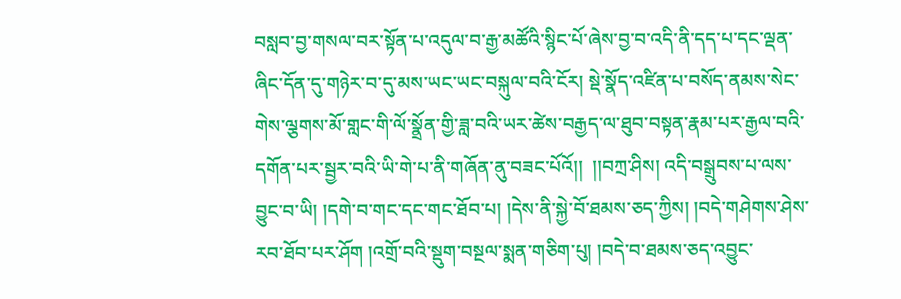བསླབ་བྱ་གསལ་བར་སྟོན་པ་འདུལ་བ་རྒྱ་མཚོའི་སྙིང་པོ་ཞེས་བྱ་བ་འདི་ནི་དད་པ་དང་ལྡན་ཞིང་དོན་དུ་གཉེར་བ་དུ་མས་ཡང་ཡང་བསྐུལ་བའི་ངོར། སྡེ་སྣོད་འཛིན་པ་བསོད་ནམས་སེང་གེས་ལྕགས་མོ་གླང་གི་ལོ་སྣྲོན་གྱི་ཟླ་བའི་ཡར་ཚེས་བརྒྱད་ལ་ཐུབ་བསྟན་རྣམ་པར་རྒྱལ་བའི་དགོན་པར་སྦྱར་བའི་ཡི་གེ་པ་ནི་གཞོན་ནུ་བཟང་པོའོ།།  །།བཀྲ་ཤིས། འདི་བསྒྲུབས་པ་ལས་བྱུང་བ་ཡི། །དགེ་བ་གང་དང་གང་ཐོབ་པ། །དེས་ནི་སྐྱེ་བོ་ཐམས་ཅད་ཀྱིས། །བདེ་གཤེགས་ཤེས་རབ་ཐོབ་པར་ཤོག །འགྲོ་བའི་སྡུག་བསྔལ་སྨན་གཅིག་པུ། །བདེ་བ་ཐམས་ཅད་འབྱུང་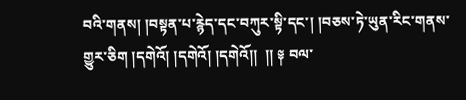བའི་གནས། །བསྟན་པ་རྙེད་དང་བཀུར་སྟི་དང་། །བཅས་ཏེ་ཡུན་རིང་གནས་གྱུར་ཅིག །དགེའོ། །དགེའོ། །དགེའོ།།  །། ༈ བལ་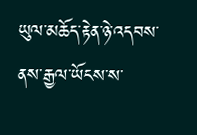ཡུལ་མཆོད་རྟེན་ཉེ་འདབས་ནས་རྒྱལ་ཡོངས་ས་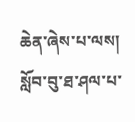ཆེན་ཞེས་པ་ལས། སློབ་བུ་ཐ་ཤལ་པ་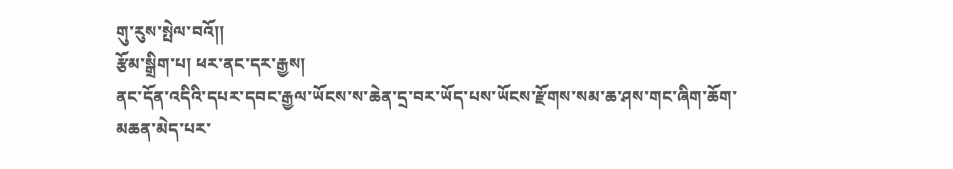གུ་རུས་སྤེལ་བའོ།།
རྩོམ་སྒྲིག་པ། ཕར་ནང་དར་རྒྱས།
ནང་དོན་འདིའི་དཔར་དབང་རྒྱལ་ཡོངས་ས་ཆེན་དྲ་བར་ཡོད་པས་ཡོངས་རྫོགས་སམ་ཆ་ཤས་གང་ཞིག་ཆོག་མཆན་མེད་པར་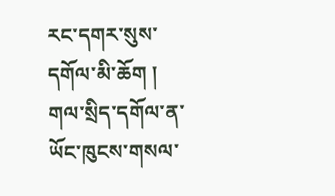རང་དགར་སུས་དགོལ་མི་ཆོག ། གལ་སྲིད་དགོལ་ན་ཡོང་ཁུངས་གསལ་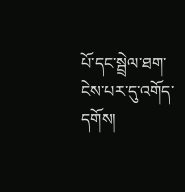པོ་དང་སྦྲེལ་ཐག་ངེས་པར་དུ་འགོད་དགོས།